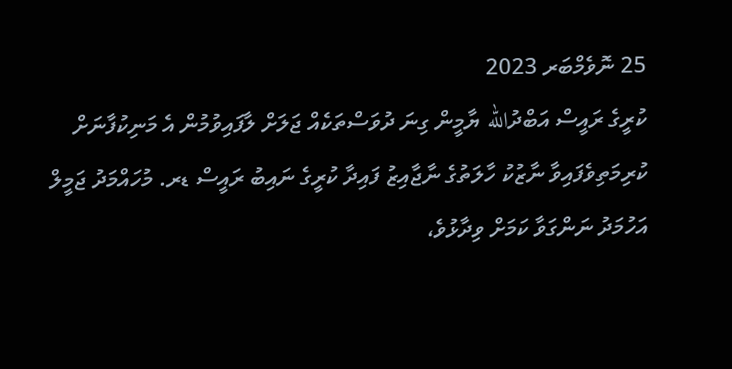25 ނޮވެމްބަރ 2023
ކުރީގެ ރައީސް އަބްދުالله ޔާމީން ގިނަ ދުވަސްތަކެއް ޖަލަށް ލާފައިވުމުން އެ މަނިކުފާނަށް ކުރިމަތިވެފައިވާ ނާޒުކު ހާލަތުގެ ނާޖާއިޒު ފައިދާ ކުރީގެ ނައިބު ރައީސް ޑރ. މުހައްމަދު ޖަމީލް އަހުމަދު ނަންގަވާ ކަމަށް ވިދާޅުވެ،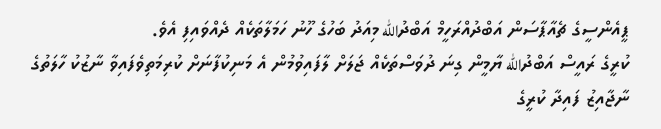ޕީއެންސީގެ ޗެއާޕާސަން އަބްދުއްރަހީމް އަބްދުالله މިއަދު ބަހުގެ ހޫނު ހަމަލާތަކެއް ދެއްވައިފި އެވެ.
ކުރީގެ ރައީސް އަބްދުالله ޔާމީން ގިނަ ދުވަސްތަކެއް ޖަލަށް ލާފައިވުމުން އެ މަނިކުފާނަށް ކުރިމަތިވެފައިވާ ނާޒުކު ހާލަތުގެ ނާޖާއިޒު ފައިދާ ކުރީގެ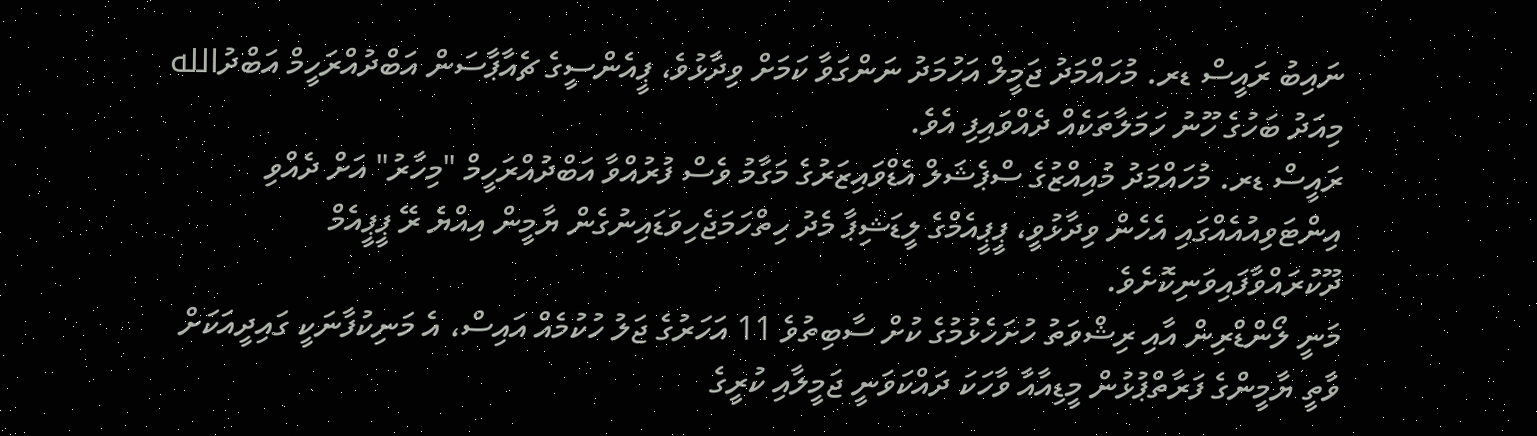ނައިބު ރައީސް ޑރ. މުހައްމަދު ޖަމީލް އަހުމަދު ނަންގަވާ ކަމަށް ވިދާޅުވެ، ޕީއެންސީގެ ޗެއާޕާސަން އަބްދުއްރަހީމް އަބްދުالله މިއަދު ބަހުގެ ހޫނު ހަމަލާތަކެއް ދެއްވައިފި އެވެ.
ރައީސް ޑރ. މުހައްމަދު މުއިއްޒުގެ ސްޕެޝަލް އެޑްވައިޒަރުގެ މަގާމު ވެސް ފުރުއްވާ އަބްދުއްރަހީމް "މިހާރު" އަށް ދެއްވި އިންޓަވިއުއެއްގައި އެހެން ވިދާޅުވީ، ޕީޕީއެމްގެ ލީޑަޝިޕާ މެދު ހިތްހަމަޖެހިވަޑައިނުގެން ޔާމީން އިއްޔެ ރޭ ޕީޕީއެމް ދޫކުރައްވާފައިވަނިކޮށެވެ.
މަނީ ލޯންޑްރިން އާއި ރިޝްވަތު ހުށަހެޅުމުގެ ކުށް ސާބިތުވެ 11 އަހަރުގެ ޖަލު ހުކުމެއް އައިސް، އެ މަނިކުފާނަކީ ގައިދީއަކަށް ވާތީ ޔާމީންގެ ފަރާތްޕުޅުން މީޑިއާއާ ވާހަކަ ދައްކަވަނީ ޖަމީލާއި ކުރީގެ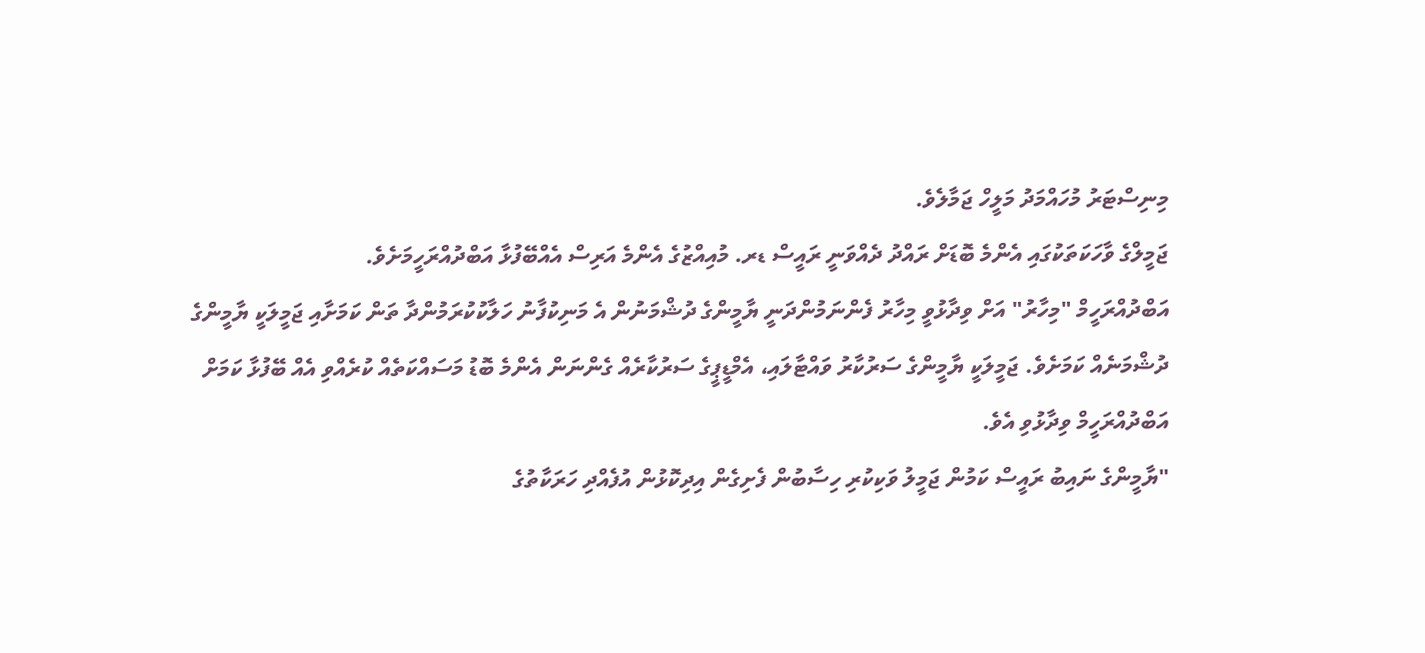މިނިސްޓަރު މުހައްމަދު މަލީހް ޖަމާލެވެ.
ޖަމީލްގެ ވާހަކަތަކުގައި އެންމެ ބޮޑަށް ރައްދު ދެއްވަނީ ރައީސް ޑރ. މުއިއްޒުގެ އެންމެ އަރިސް އެއްބޭފުޅާ އަބްދުއްރަހީމަށެވެ.
އަބްދުއްރަހީމް "މިހާރު" އަށް ވިދާޅުވީ މިހާރު ފެންނަމުންދަނީ ޔާމީންގެ ދުޝްމަނުން އެ މަނިކުފާނު ހަލާކުކުރަމުންދާ ތަން ކަމަށާއި ޖަމީލަކީ ޔާމީންގެ ދުޝްމަނެއް ކަމަށެވެ. ޖަމީލަކީ ޔާމީންގެ ސަރުކާރު ވައްޓާލައި، އެމްޑީޕީގެ ސަރުކާރެއް ގެންނަން އެންމެ ބޮޑު މަސައްކަތެއް ކުރެއްވި އެއް ބޭފުޅާ ކަމަށް އަބްދުއްރަހީމް ވިދާޅުވި އެވެ.
"ޔާމީންގެ ނައިބު ރައީސް ކަމުން ޖަމީލު ވަކިކުރި ހިސާބުން ފެށިގެން އިދިކޮޅުން އުފެއްދި ހަރަކާތުގެ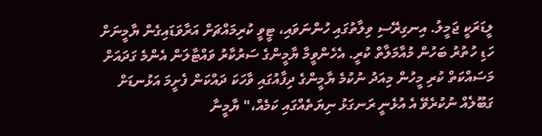ލީޑަރަކީ ޖަމީލު. އިނގިރޭސި ވިލާތުގައި ހުންނަވައި، ޓީވީ ކުރިމައްޗަށް އަރާވަޑައިގެން ޔާމީނަށް ހަޑި ހުތުރު ބަހުން މުއާމަލާތް ކުރީ. އެހެންވީމާ ޔާމީންގެ ސަރުކާރު ވައްޓާލަން އެންމެ ގަދައަށް މަސައްކަތް ކުރި މީހުން މިއަދު ނުކުމެ ޔާމީންގެ ދިފާއުގައި ވާހަކަ ދައްކަން ފެށީމަ އަޅުނޑަށް ގަބޫލެއް ނުކުރެވޭ އެ އުޅެނީ ރަނގަޅު ނިޔަތެއްގައި ކަމެއް،" ޔާމީނާ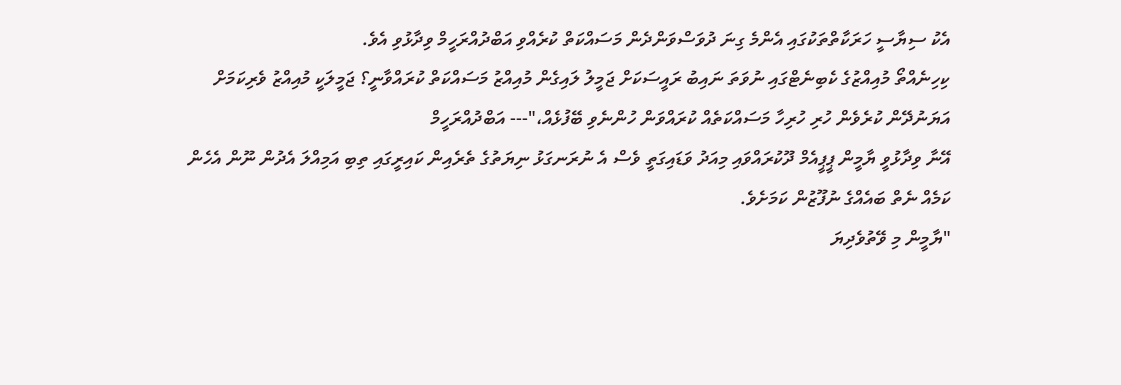އެކު ސިޔާސީ ހަރަކާތްތަކުގައި އެންމެ ގިނަ ދުވަސްވަންދެން މަސައްކަތް ކުރެއްވި އަބްދުއްރަހީމް ވިދާޅުވި އެވެ.
ކިހިނެއްތޯ މުއިއްޒުގެ ކެބިނެޓްގައި ނުވަތަ ނައިބު ރައީސަކަށް ޖަމީލު ލައިގެން މުއިއްޒު މަސައްކަތް ކުރައްވާނީ؟ ޖަމީލަކީ މުއިއްޒު ވެރިކަމަށް އަޔަނުދޭން ކުރެވެން ހުރި ހުރިހާ މަސައްކަތެއް ކުރައްވަން ހުންނެވި ބޭފުޅެއް،"--- އަބްދުއްރަހީމް
އޭނާ ވިދާޅުވީ ޔާމީން ޕީޕީއެމް ދޫކުރައްވައި މިއަދު ވަޑައިގަތީ ވެސް އެ ނުރަނގަޅު ނިޔަތުގެ ތެރެއިން ކައިރީގައި ތިބި އަމިއްލަ އެދުން ނޫން އެހެން ކަމެއް ނެތް ބައެއްގެ ނުފޫޒުން ކަމަށެވެ.
"ޔާމީން މި ވޭތުވެދިޔަ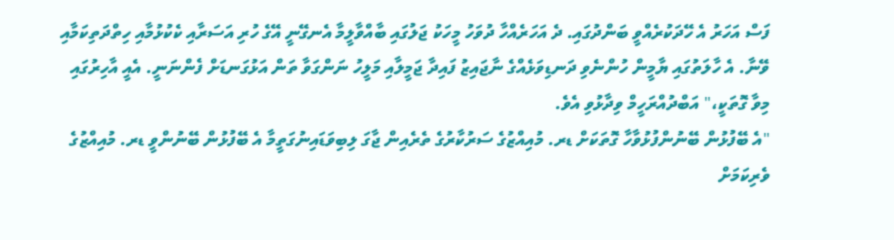ފަސް އަހަރު އެ ހޭދަކުރެއްވީ ބަންދުގައި. ދެ އަހަރެއްހާ ދުވަހު މީހަކު ޖަލުގައި ބާއްވާލީމާ އެނގޭނީ އޭގެ ހުރި އަސަރާއި ކެކުޅުމާއި ހިތްދަތިކަމާއި ވޭނާ. އެ ހާލަތުގައި ޔާމީން ހުންނެވި ދަނޑިވަޅެއްގެ ނާޖައިޒު ފައިދާ ޖަމީލާއި މަލީހު ނަންގަވާ ތަން އަޅުގަނޑަށް ފެންނަނީ. އެއީ އާހިރުގައި މިވާ ގޮތަކީ،" އަބްދުއްރަހީމް ވިދާޅުވި އެވެ.
"އެ ބޭފުޅުން ބޭނުންފުޅުވާހާ ގޮތަކަށް ޑރ. މުއިއްޒުގެ ސަރުކާރުގެ ތެރެއިން ޖާގަ ލިބިވަޑައިނުގަތީމާ އެ ބޭފުޅުން ބޭނުންވީ ޑރ. މުއިއްޒުގެ ވެރިކަމަށް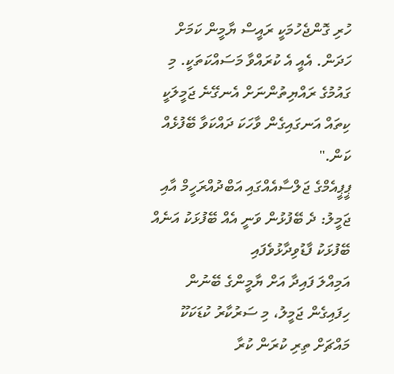ހުރި ގޮންޖެހުމަކީ ރައީސް ޔާމީން ކަމަށް ހަދަން. އެއީ އެ ކުރައްވާ މަސައްކަތަކީ. މި ގައުމުގެ ރައްޔިތުންނަށް އެނގޭނެ ޖަމީލަކީ ކިތައް އަނގައިގެން ވާހަކަ ދައްކަވާ ބޭފުޅެއް ކަން."
ޕީޕީއެމްގެ ޖަލްސާއެއްގައި އަބްދުއްރަހީމް އާއި ޖަމީލު: ދެ ބޭފުޅުން ވަނީ އެއް ބޭފުޅަކު އަނެއް ބޭފުޅަކު ފާޑުވިދާޅުވެފައި
އަމިއްލަ ފައިދާ އަށް ޔާމީންގެ ބޭނުން ހިފައިގެން ޖަމީލު، މި ސަރުކާރު ކުޑަކަކޫ މައްޗަށް ތިރި ކުރަން ކުރާ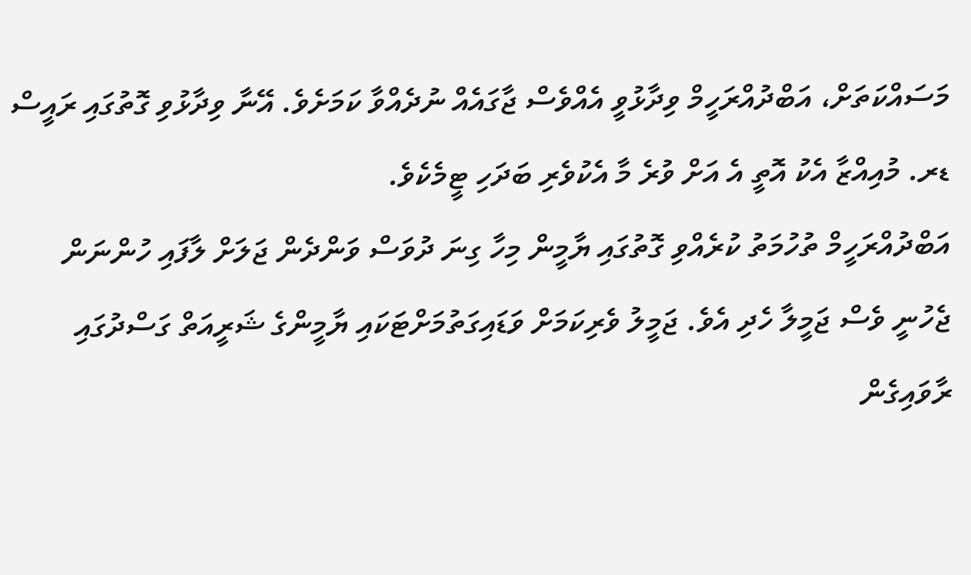މަސައްކަތަށް، އަބްދުއްރަހީމް ވިދާޅުވީ އެއްވެސް ޖާގައެއް ނުދެއްވާ ކަމަށެވެ. އޭނާ ވިދާޅުވި ގޮތުގައި ރައީސް ޑރ. މުއިއްޒާ އެކު އޮތީ އެ އަށް ވުރެ މާ އެކުވެރި ބަދަހި ޓީމެކެވެ.
އަބްދުއްރަހީމް ތުހުމަތު ކުރެއްވި ގޮތުގައި ޔާމީން މިހާ ގިނަ ދުވަސް ވަންދެން ޖަލަށް ލާފައި ހުންނަން ޖެހުނީ ވެސް ޖަމީލާ ހެދި އެވެ. ޖަމީލު ވެރިކަމަށް ވަޑައިގަތުމަށްޓަކައި ޔާމީންގެ ޝަރީއަތް ގަސްދުގައި ރާވައިގެން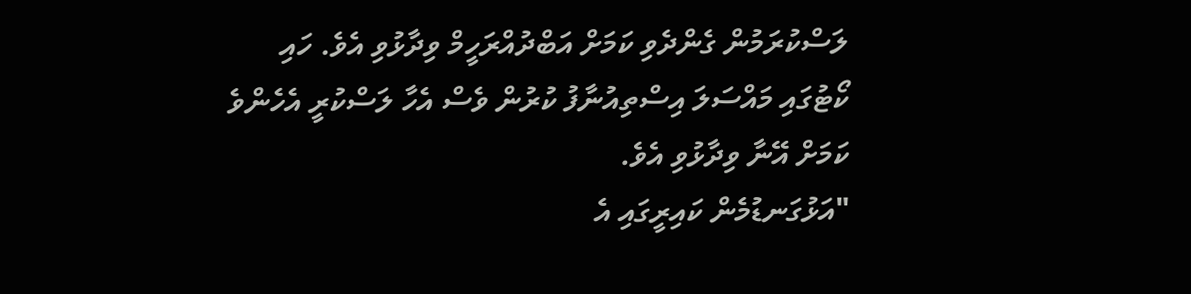ލަސްކުރަމުން ގެންދެވި ކަމަށް އަބްދުއްރަހީމް ވިދާޅުވި އެވެ. ހައި ކޯޓުގައި މައްސަލަ އިސްތިއުނާފު ކުރުން ވެސް އެހާ ލަސްކުރީ އެހެންވެ ކަމަށް އޭނާ ވިދާޅުވި އެވެ.
"އަޅުގަނޑުމެން ކައިރީގައި އެ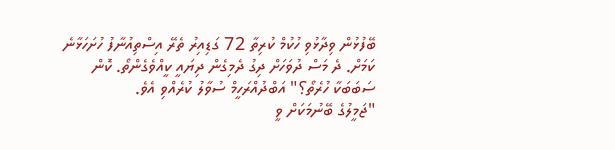ބޭފުޅުން ވިދާޅުވި ހުކުމް ކުރިތާ 72 ގަޑިއިރު ތެރޭ އިސްތިއުނާފު ހުށަހަޅާނެ ކަމަށް. ދެ މަސް ދުވަހަށް ދިގު ދެމިގެން ދިޔައީ ކީއްވެގެންތޯ. ކޮން ސަބަބަކާ ހުރެތޯ؟" އަބްދުއްރަހީމް ސުވާލު ކުރެއްވި އެވެ.
"ޖަމީލުގެ ބޭނުމަކަށް ވީ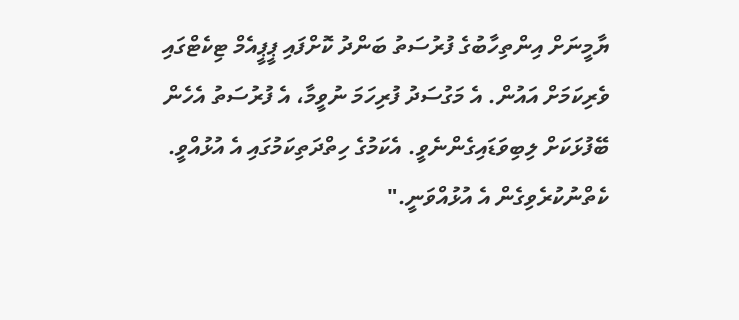ޔާމީނަށް އިންތިހާބުގެ ފުރުސަތު ބަންދު ކޮށްފައި ޕީޕީއެމް ޓިކެޓްގައި ވެރިކަމަށް އައުން. އެ މަގުސަދު ފުރިހަމަ ނުވީމާ، އެ ފުރުސަތު އެހެން ބޭފުޅަކަށް ލިބިވަޑައިގެންނެވީ. އެކަމުގެ ހިތްދަތިކަމުގައި އެ އުޅުއްވީ. ކެތްނުކުރެވިގެން އެ އުޅުއްވަނީ."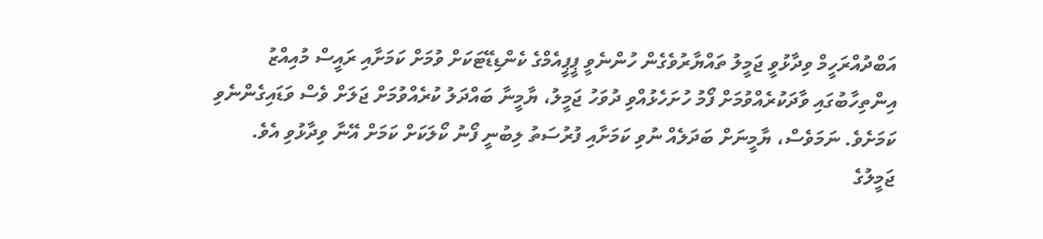އަބްދުއްރަހީމް ވިދާޅުވީ ޖަމީލު ތައްޔާރުވެގެން ހުންނެވީ ޕީޕީއެމްގެ ކެންޑިޑޭޓަކަށް ވުމަށް ކަމަށާއި ރައީސް މުއިއްޒު އިންތިހާބުގައި ވާދަކުރެއްވުމަށް ފޯމު ހުށަހެޅުއްވި ދުވަހު ޖަމީލު، ޔާމީނާ ބައްދަލު ކުރެއްވުމަށް ޖަލަށް ވެސް ވަޑައިގެންނެވި ކަމަށެވެ. ނަމަވެސް، ޔާމީނަށް ބަދަލެއް ނުވި ކަމަށާއި ފުރުސަތު ލިބުނީ ފޯނު ކޯލަކަށް ކަމަށް އޭނާ ވިދާޅުވި އެވެ.
ޖަމީލުގެ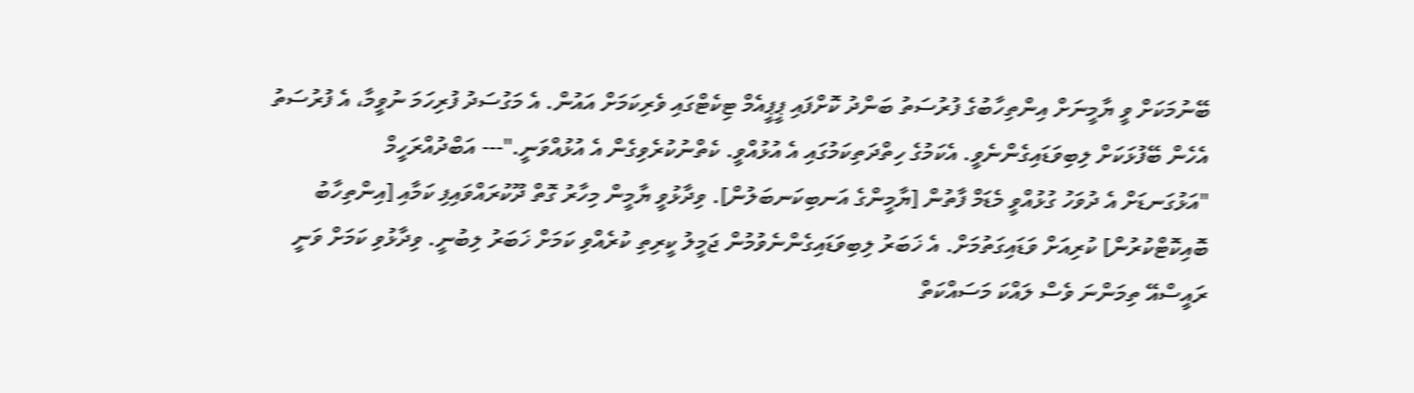ބޭނުމަކަށް ވީ ޔާމީނަށް އިންތިހާބުގެ ފުރުސަތު ބަންދު ކޮށްފައި ޕީޕީއެމް ޓިކެޓްގައި ވެރިކަމަށް އައުން. އެ މަގުސަދު ފުރިހަމަ ނުވީމާ، އެ ފުރުސަތު އެހެން ބޭފުޅަކަށް ލިބިވަޑައިގެންނެވީ. އެކަމުގެ ހިތްދަތިކަމުގައި އެ އުޅުއްވީ. ކެތްނުކުރެވިގެން އެ އުޅުއްވަނީ."--- އަބްދުއްރަހީމް
"އަޅުގަނޑަށް އެ ދުވަހު ގުޅުއްވީ މެޑަމް ފާތުން [ޔާމީންގެ އަނބިކަނބަލުން]. ވިދާޅުވީ ޔާމީން މިހާރު ގޮތް ދޫކުރައްވައިފި ކަމާއި [އިންތިހާބު ބޮއިކޮޓްކުރުން] ކުރިއަށް ވަޑައިގަތުމަށް. އެ ޚަބަރު ލިބިވަޑައިގެންނެވުމުން ޖަމީލު ކީރިތި ކުރެއްވި ކަމަށް ޚަބަރު ލިބުނީ. ވިދާޅުވި ކަމަށް ވަނީ ރައީސްއޭ ތިމަންނަ ވެސް ލައްކަ މަސައްކަތް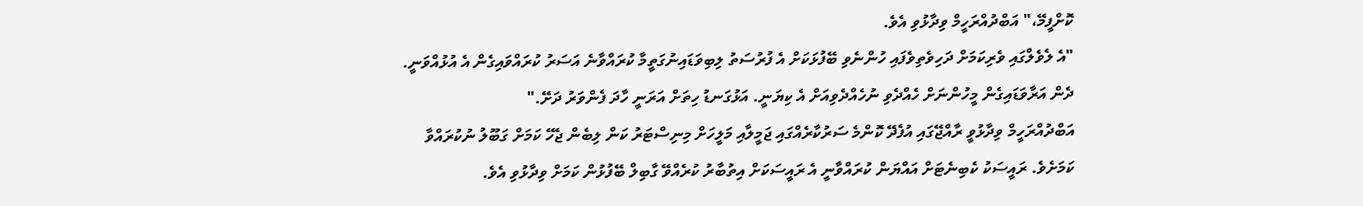ކޮށްފީމޭ،" އަބްދުއްރަހީމް ވިދާޅުވި އެވެ.
"އެ ލެވެލްގައި ވެރިކަމަށް ދަހިވެތިވެފައި ހުންނެވި ބޭފުޅަކަށް އެ ފުރުސަތު ލިބިވަޑައިނުގަތީމާ ކުރައްވާނެ އަސަރު ކުރައްވައިގެން އެ އުޅުއްވަނީ. ދެން އަރާވަޑައިގެން މީހުންނަށް ހެއްދެވި ނުހެއްދެވިއަށް އެ ކިޔަނީ. އަޅުގަނޑު ހިތަށް އަރަނީ ހާދަ ފެންވަރު ދަށޭ."
އަބްދުއްރަހީމް ވިދާޅުވީ ރާއްޖޭގައި އުފެދޭ ކޮންމެ ސަރުކާރެއްގައި ޖަމީލާއި މަލީހަށް މިނިސްޓަރު ކަން ލިބެން ޖެހޭ ކަމަށް ގަބޫލު ނުކުރައްވާ ކަމަށެވެ. ރައީސަކު ކެބިނެޓަށް އައްޔަން ކުރައްވާނީ އެ ރައީސަކަށް އިތުބާރު ކުރެއްވޭ ގާބިލް ބޭފުޅުން ކަމަށް ވިދާޅުވި އެވެ.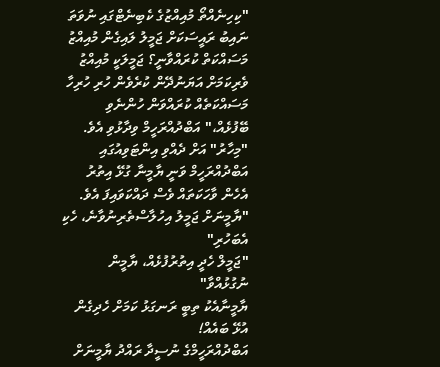"ކިހިނެއްތޯ މުއިއްޒުގެ ކެބިނެޓްގައި ނުވަތަ ނައިބު ރައީސަކަށް ޖަމީލު ލައިގެން މުއިއްޒު މަސައްކަތް ކުރައްވާނީ؟ ޖަމީލަކީ މުއިއްޒު ވެރިކަމަށް އަޔަނުދޭން ކުރެވެން ހުރި ހުރިހާ މަސައްކަތެއް ކުރައްވަން ހުންނެވި ބޭފުޅެއް،" އަބްދުއްރަހީމް ވިދާޅުވި އެވެ.
"މިހާރު" އަށް ދެއްވި އިންޓަވިއުގައި އަބްދުއްރަހީމް ވަނީ ޔާމީނާ ގުޅޭ އިތުރު އެހެން ވާހަކަތައް ވެސް ދައްކަވައިފަ އެވެ.
"ޔާމީނަށް ޖަމީލު އިހުލާސްތެރިނުވާނެ، ހެކި އެބަހުރި"
"ޖަމީލް ހެދީ އިތުރުފުޅެއް، ޔާމީން ނުގުޅުއްވާ"
ޔާމީނާއެކު ތިބީ ރަނގަޅު ކަމަށް ހެދިގެން އުޅޭ ބައެއް!
އަބްދުއްރަހީމްގެ ނުސީދާ ރައްދު ޔާމީނަށް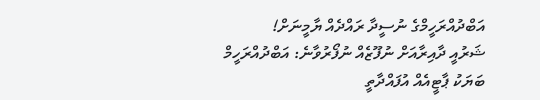އަބްދުއްރަހީމްގެ ނުސީދާ ރައްދެއް ޔާމީނަށް!
ޝަރުއީ ދާއިރާއަށް ނުފޫޒެއް ނުފޯރުވާނެ: އަބްދުއްރަހީމް
ބަޔަކު ޕާޓީއެއް އުފައްދާތީ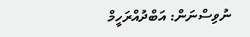ނުވިސްނަން: އަބްދުއްރަހީމް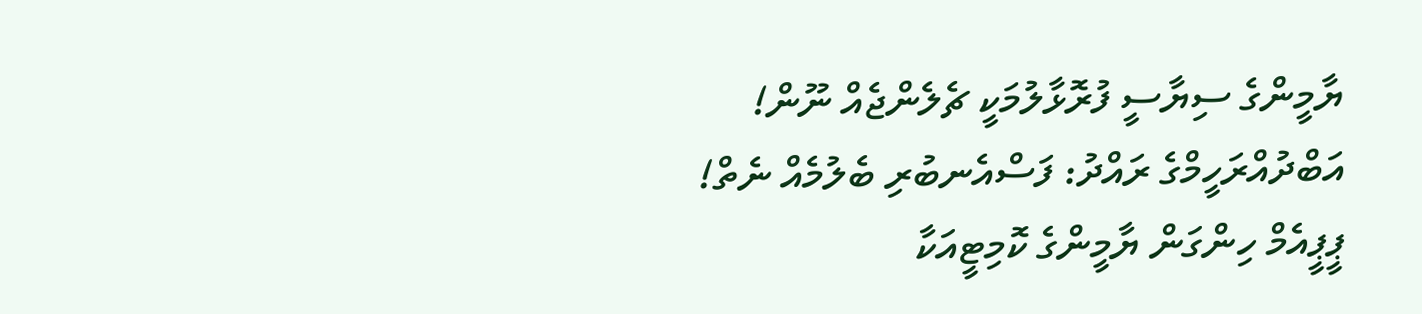ޔާމީންގެ ސިޔާސީ ފުރޮޅާލުމަކީ ޗެލެންޖެއް ނޫން!
އަބްދުއްރަހީމްގެ ރައްދު: ފަސްއެނބުރި ބެލުމެއް ނެތް!
ޕީޕީއެމް ހިންގަން ޔާމީންގެ ކޮމިޓީއަކާ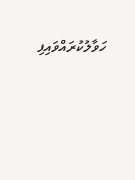ހަވާލުކުރައްވައިފި